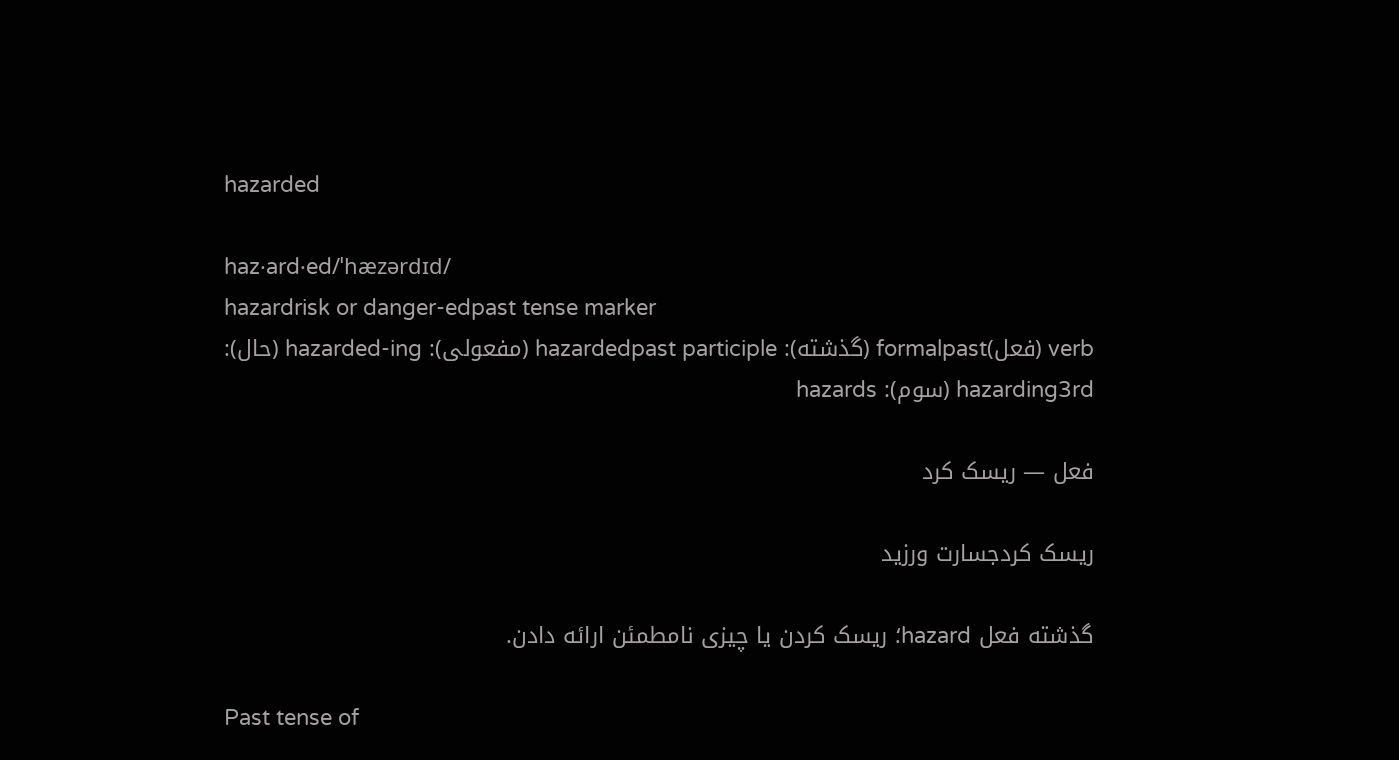hazarded

haz·ard·ed/ˈhæzərdɪd/
hazardrisk or danger-edpast tense marker
verb (فعل)formalpast (گذشته): hazardedpast participle (مفعولی): hazarded-ing (حال): hazarding3rd (سوم): hazards

فعل — ریسک کرد

ریسک کردجسارت ورزید

گذشته فعل hazard؛ ریسک کردن یا چیزی نامطمئن ارائه دادن.

Past tense of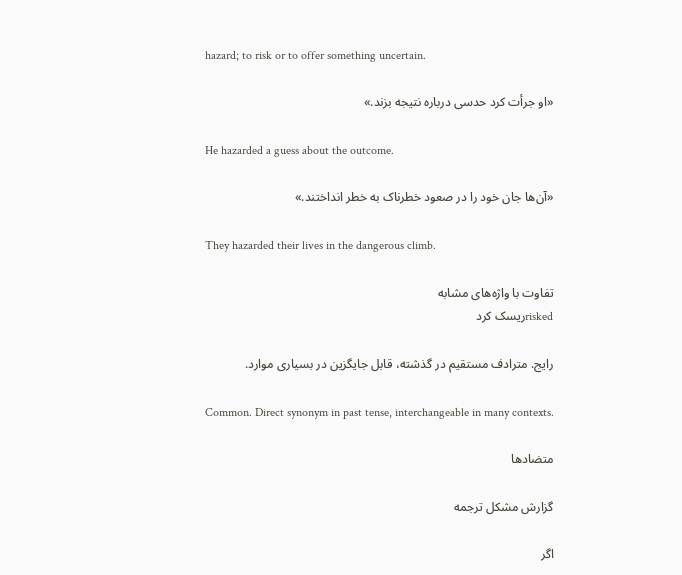hazard; to risk or to offer something uncertain.

«او جرأت کرد حدسی درباره نتیجه بزند.»

He hazarded a guess about the outcome.

«آن‌ها جان خود را در صعود خطرناک به خطر انداختند.»

They hazarded their lives in the dangerous climb.

تفاوت با واژه‌های مشابه
riskedریسک کرد

رایج. مترادف مستقیم در گذشته، قابل جایگزین در بسیاری موارد.

Common. Direct synonym in past tense, interchangeable in many contexts.

متضادها

گزارش مشکل ترجمه

اگر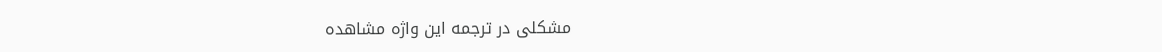مشکلی در ترجمه این واژه مشاهده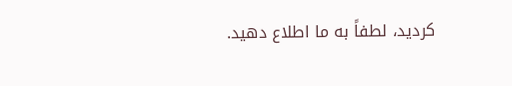کردید، لطفاً به ما اطلاع دهید.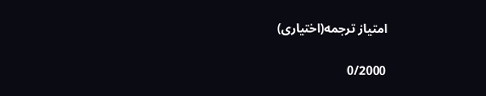امتیاز ترجمه(اختیاری)

0/2000